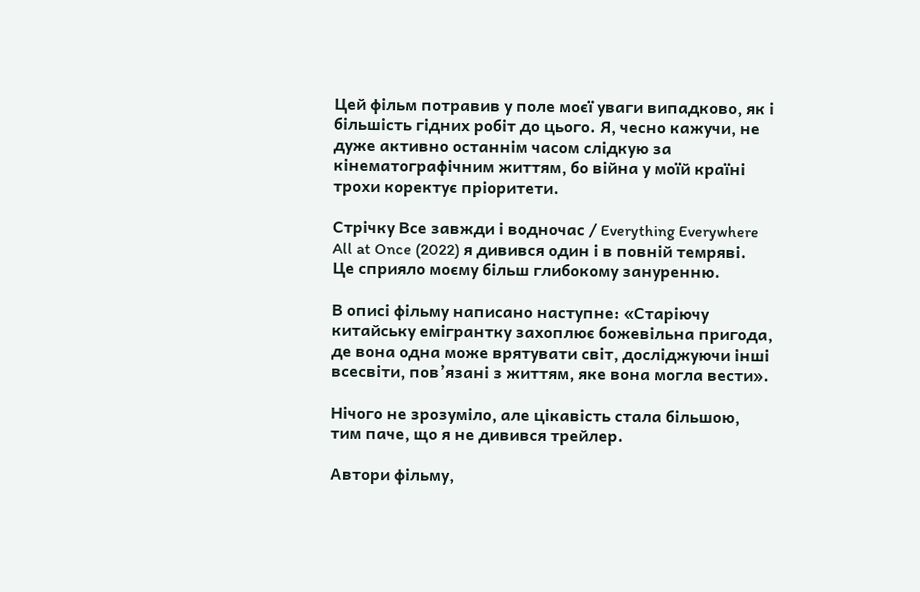Цей фільм потравив у поле моєї уваги випадково, як і більшість гідних робіт до цього. Я, чесно кажучи, не дуже активно останнім часом слідкую за кінематографічним життям, бо війна у моїй країні трохи коректує пріоритети.

Стрічку Все завжди і водночас / Everything Everywhere All at Once (2022) я дивився один і в повній темряві. Це сприяло моєму більш глибокому зануренню.

В описі фільму написано наступне: «Старіючу китайську емігрантку захоплює божевільна пригода, де вона одна може врятувати світ, досліджуючи інші всесвіти, пов’язані з життям, яке вона могла вести».

Нічого не зрозуміло, але цікавість стала більшою, тим паче, що я не дивився трейлер.

Автори фільму,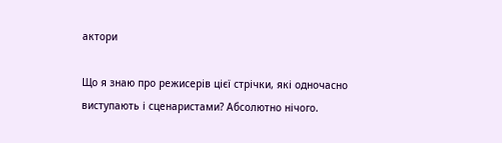актори

Що я знаю про режисерів цієї стрічки, які одночасно виступають і сценаристами? Абсолютно нічого.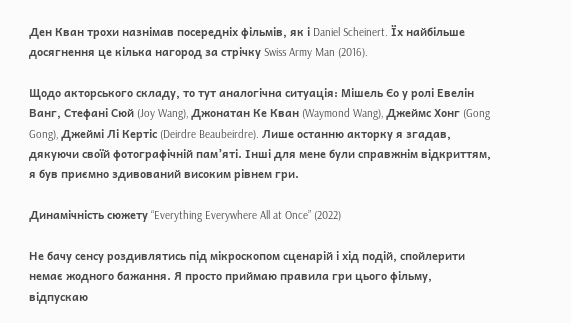Ден Кван трохи назнімав посередніх фільмів, як і Daniel Scheinert. Їх найбільше досягнення це кілька нагород за стрічку Swiss Army Man (2016).

Щодо акторського складу, то тут аналогічна ситуація: Мішель Єо у ролі Евелін Ванг, Стефані Сюй (Joy Wang), Джонатан Ке Кван (Waymond Wang), Джеймс Хонг (Gong Gong), Джеймі Лі Кертіс (Deirdre Beaubeirdre). Лише останню акторку я згадав, дякуючи своїй фотографічній пам’яті. Інші для мене були справжнім відкриттям, я був приємно здивований високим рівнем гри.

Динамічність сюжету “Everything Everywhere All at Once” (2022)

Не бачу сенсу роздивлятись під мікроскопом сценарій і хід подій, спойлерити немає жодного бажання. Я просто приймаю правила гри цього фільму, відпускаю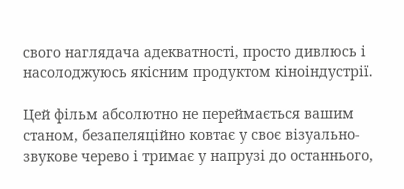свого наглядача адекватності, просто дивлюсь і насолоджуюсь якісним продуктом кіноіндустрії.

Цей фільм абсолютно не переймається вашим станом, безапеляційно ковтає у своє візуально-звукове черево і тримає у напрузі до останнього,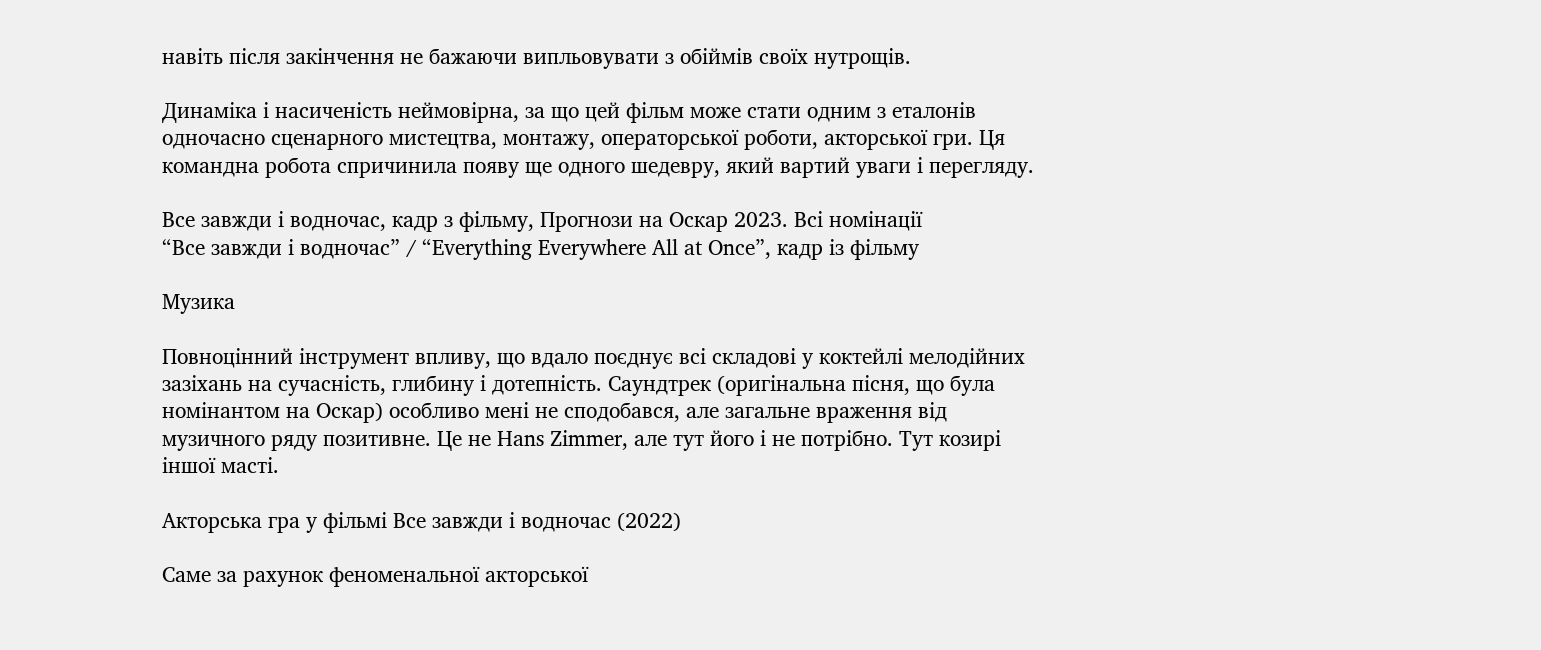навіть після закінчення не бажаючи випльовувати з обіймів своїх нутрощів.

Динаміка і насиченість неймовірна, за що цей фільм може стати одним з еталонів одночасно сценарного мистецтва, монтажу, операторської роботи, акторської гри. Ця командна робота спричинила появу ще одного шедевру, який вартий уваги і перегляду.

Все завжди і водночас, кадр з фільму, Прогнози на Оскар 2023. Всі номінації
“Все завжди і водночас” / “Everything Everywhere All at Once”, кадр із фільму

Музика

Повноцінний інструмент впливу, що вдало поєднує всі складові у коктейлі мелодійних зазіхань на сучасність, глибину і дотепність. Саундтрек (оригінальна пісня, що була номінантом на Оскар) особливо мені не сподобався, але загальне враження від музичного ряду позитивне. Це не Hans Zimmer, але тут його і не потрібно. Тут козирі іншої масті.

Акторська гра у фільмі Все завжди і водночас (2022)

Саме за рахунок феноменальної акторської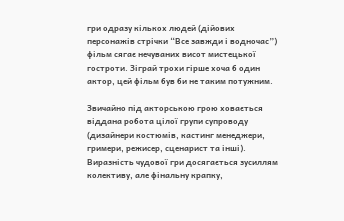гри одразу кількох людей (дійових персонажів стрічки “Все завжди і водночас”) фільм сягає нечуваних висот мистецької гостроти. Зіграй трохи гірше хоча б один актор, цей фільм був би не таким потужним.

Звичайно під акторською грою ховається віддана робота цілої групи супроводу (дизайнери костюмів, кастинг менеджери, гримери, режисер, сценарист та інші). Виразність чудової гри досягається зусиллям колективу, але фінальну крапку,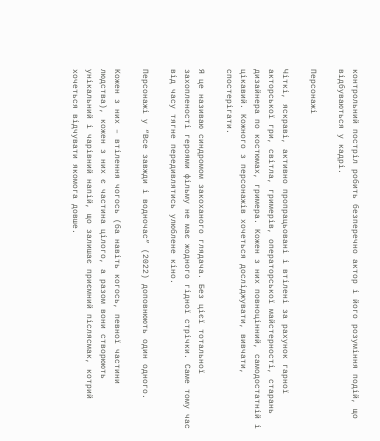контрольний постріл робить безперечно актор і його розуміння подій, що відбуваються у кадрі.

Персонажі

Чіткі, яскраві, активно пропрацьовані і втілені за рахунок гарної акторської гри, світла, гримерів, операторської майстерності, старань дизайнера по костюмах, гримера. Кожен з них повноцінний, самодостатній і цікавий. Кожного з персонажів хочеться досліджувати, вивчати, спостерігати.

Я це називаю синдромом закоханого глядача. Без цієї тотальної захопленості героями фільму не має жодного гідної стрічки. Саме тому час від часу тягне передивлятись улюблене кіно.

Персонажі у “Все завжди і водночас” (2022) доповнюють один одного.

Кожен з них – втілення чогось (ба навіть когось, певної частини людства), кожен з них є частина цілого, а разом вони створюють унікальний і чарівний напій, що залишає приємний післясмак, котрий хочеться відчувати якомога довше.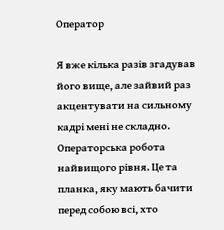Оператор

Я вже кілька разів згадував його вище, але зайвий раз акцентувати на сильному кадрі мені не складно. Операторська робота найвищого рівня. Це та планка, яку мають бачити перед собою всі, хто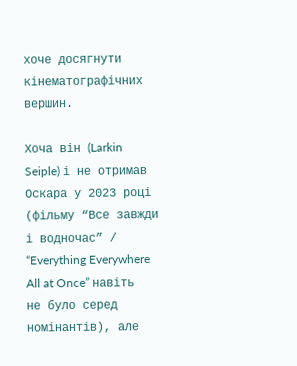хоче досягнути кінематографічних вершин.

Хоча він (Larkin Seiple) і не отримав Оскара у 2023 році (фільму “Все завжди і водночас” / “Everything Everywhere All at Once” навіть не було серед номінантів), але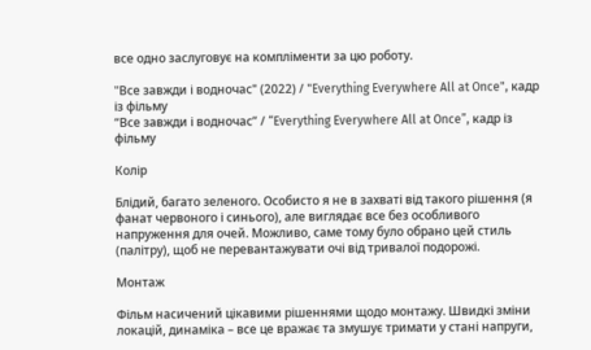все одно заслуговує на компліменти за цю роботу.

"Все завжди і водночас" (2022) / "Everything Everywhere All at Once", кадр із фільму
“Все завжди і водночас” / “Everything Everywhere All at Once”, кадр із фільму

Колір

Блідий, багато зеленого. Особисто я не в захваті від такого рішення (я фанат червоного і синього), але виглядає все без особливого напруження для очей. Можливо, саме тому було обрано цей стиль (палітру), щоб не перевантажувати очі від тривалої подорожі.

Монтаж

Фільм насичений цікавими рішеннями щодо монтажу. Швидкі зміни локацій, динаміка – все це вражає та змушує тримати у стані напруги,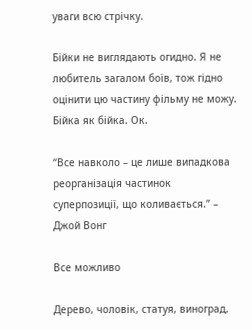уваги всю стрічку.

Бійки не виглядають огидно. Я не любитель загалом боїв, тож гідно оцінити цю частину фільму не можу. Бійка як бійка. Ок.

“Все навколо – це лише випадкова реорганізація частинок суперпозиції, що коливається.” – Джой Вонг

Все можливо

Дерево, чоловік, статуя, виноград,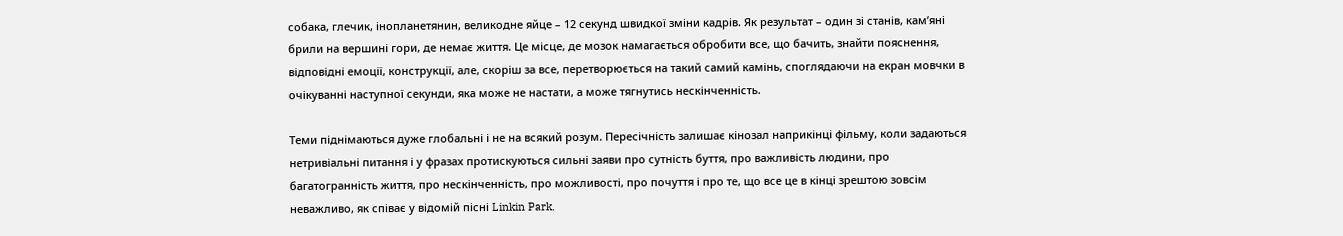собака, глечик, інопланетянин, великодне яйце – 12 секунд швидкої зміни кадрів. Як результат – один зі станів, кам’яні брили на вершині гори, де немає життя. Це місце, де мозок намагається обробити все, що бачить, знайти пояснення, відповідні емоції, конструкції, але, скоріш за все, перетворюється на такий самий камінь, споглядаючи на екран мовчки в очікуванні наступної секунди, яка може не настати, а може тягнутись нескінченність.

Теми піднімаються дуже глобальні і не на всякий розум. Пересічність залишає кінозал наприкінці фільму, коли задаються нетривіальні питання і у фразах протискуються сильні заяви про сутність буття, про важливість людини, про багатогранність життя, про нескінченність, про можливості, про почуття і про те, що все це в кінці зрештою зовсім неважливо, як співає у відомій пісні Linkin Park.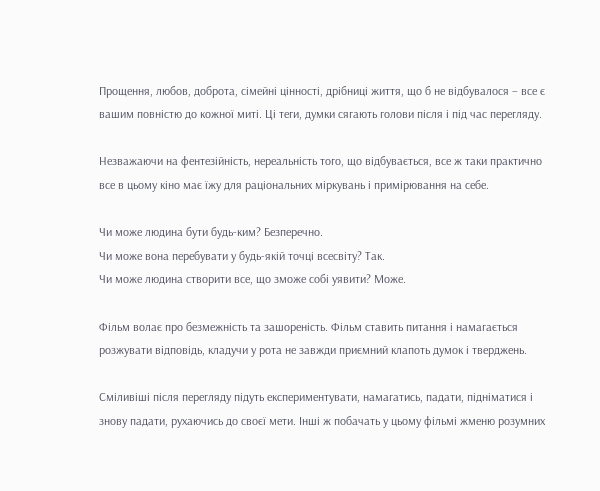Прощення, любов, доброта, сімейні цінності, дрібниці життя, що б не відбувалося – все є вашим повністю до кожної миті. Ці теги, думки сягають голови після і під час перегляду.

Незважаючи на фентезійність, нереальність того, що відбувається, все ж таки практично все в цьому кіно має їжу для раціональних міркувань і примірювання на себе.

Чи може людина бути будь-ким? Безперечно.
Чи може вона перебувати у будь-якій точці всесвіту? Так.
Чи може людина створити все, що зможе собі уявити? Може.

Фільм волає про безмежність та зашореність. Фільм ставить питання і намагається розжувати відповідь, кладучи у рота не завжди приємний клапоть думок і тверджень.

Сміливіші після перегляду підуть експериментувати, намагатись, падати, підніматися і знову падати, рухаючись до своєї мети. Інші ж побачать у цьому фільмі жменю розумних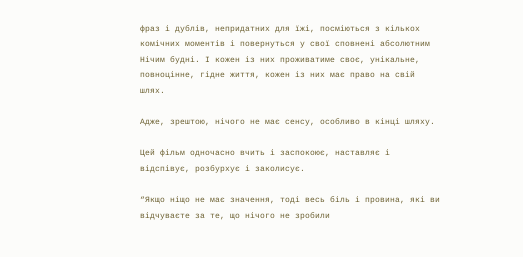фраз і дублів, непридатних для їжі, посміються з кількох комічних моментів і повернуться у свої сповнені абсолютним Нічим будні. І кожен із них проживатиме своє, унікальне, повноцінне, гідне життя, кожен із них має право на свій шлях.

Адже, зрештою, нічого не має сенсу, особливо в кінці шляху.

Цей фільм одночасно вчить і заспокоює, наставляє і відспівує, розбурхує і заколисує.

“Якщо ніщо не має значення, тоді весь біль і провина, які ви відчуваєте за те, що нічого не зробили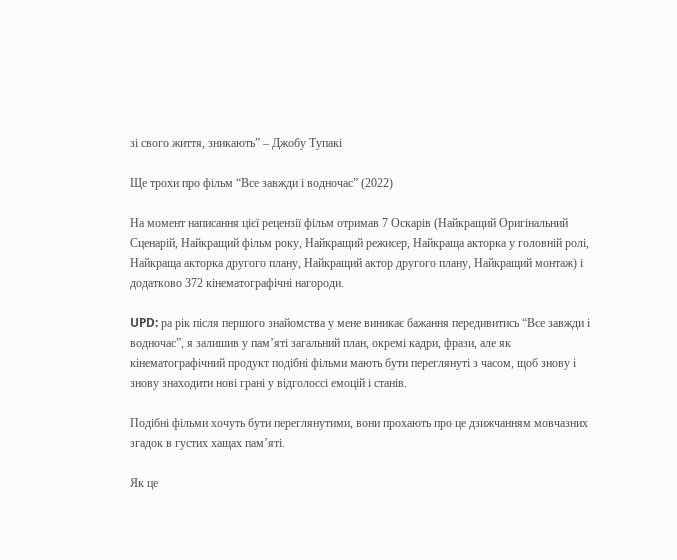зі свого життя, зникають” – Джобу Тупакі

Ще трохи про фільм “Все завжди і водночас” (2022)

На момент написання цієї рецензії фільм отримав 7 Оскарів (Найкращий Оригінальний Сценарій, Найкращий фільм року, Найкращий режисер, Найкраща акторка у головній ролі, Найкраща акторка другого плану, Найкращий актор другого плану, Найкращий монтаж) і додатково 372 кінематографічні нагороди.

UPD: pа рік після першого знайомства у мене виникає бажання передивитись “Все завжди і водночас”, я залишив у пам’яті загальний план, окремі кадри, фрази, але як кінематографічний продукт подібні фільми мають бути переглянуті з часом, щоб знову і знову знаходити нові грані у відголоссі емоцій і станів.

Подібні фільми хочуть бути переглянутими, вони прохають про це дзижчанням мовчазних згадок в густих хащах пам’яті.

Як це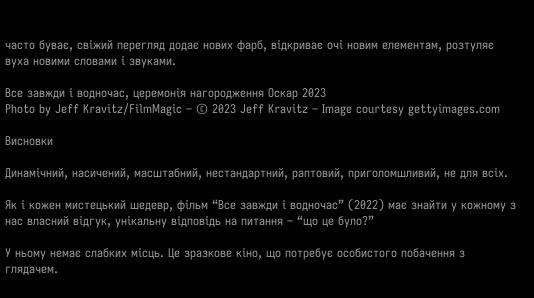часто буває, свіжий перегляд додає нових фарб, відкриває очі новим елементам, розтуляє вуха новими словами і звуками.

Все завжди і водночас, церемонія нагородження Оскар 2023
Photo by Jeff Kravitz/FilmMagic – © 2023 Jeff Kravitz – Image courtesy gettyimages.com

Висновки

Динамічний, насичений, масштабний, нестандартний, раптовий, приголомшливий, не для всіх.

Як і кожен мистецький шедевр, фільм “Все завжди і водночас” (2022) має знайти у кожному з нас власний відгук, унікальну відповідь на питання – “що це було?”

У ньому немає слабких місць. Це зразкове кіно, що потребує особистого побачення з глядачем.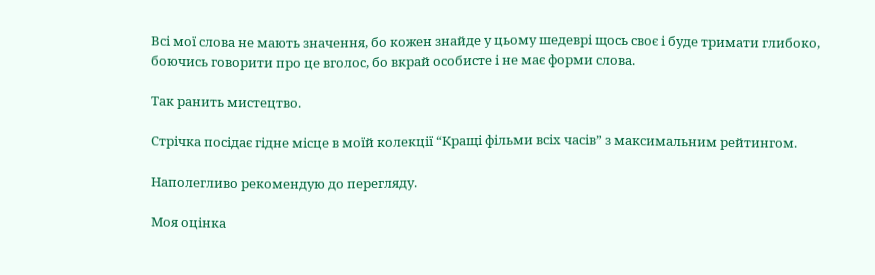Всі мої слова не мають значення, бо кожен знайде у цьому шедеврі щось своє і буде тримати глибоко, боючись говорити про це вголос, бо вкрай особисте і не має форми слова.

Так ранить мистецтво.

Стрічка посідає гідне місце в моїй колекції “Кращі фільми всіх часів” з максимальним рейтингом.

Наполегливо рекомендую до перегляду.

Моя оцінка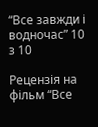“Все завжди і водночас” 10 з 10

Рецензія на фільм “Все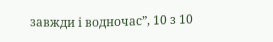завжди і водночас”, 10 з 10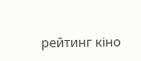рейтинг кіно